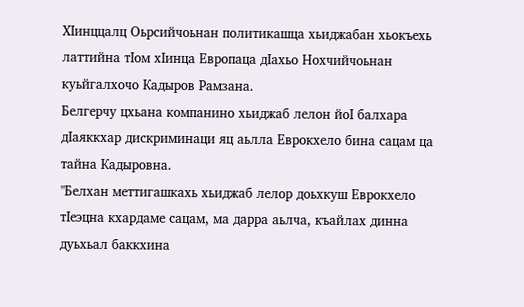ХIинццалц Оьрсийчоьнан политикашца хьиджабан хьокъехь латтийна тIом хIинца Европаца дIахьо Нохчийчоьнан куьйгалхочо Кадыров Рамзана.
Белгерчу цхьана компанино хьиджаб лелон йоI балхара дIаяккхар дискриминаци яц аьлла Еврокхело бина сацам ца тайна Кадыровна.
"Белхан меттигашкахь хьиджаб лелор доьхкуш Еврокхело тIеэцна кхардаме сацам, ма дарра аьлча, къайлах динна дуьхьал баккхина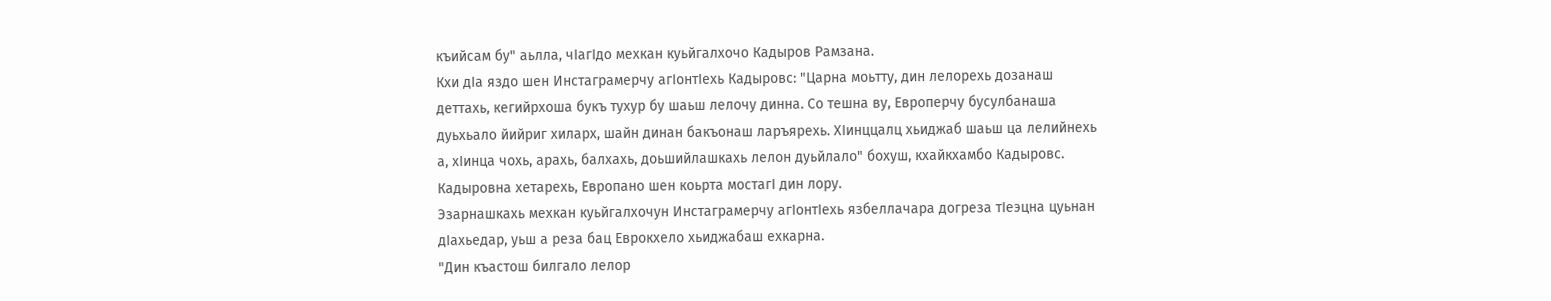къийсам бу" аьлла, чIагIдо мехкан куьйгалхочо Кадыров Рамзана.
Кхи дIа яздо шен Инстаграмерчу агIонтIехь Кадыровс: "Царна моьтту, дин лелорехь дозанаш деттахь, кегийрхоша букъ тухур бу шаьш лелочу динна. Со тешна ву, Европерчу бусулбанаша дуьхьало йийриг хиларх, шайн динан бакъонаш ларъярехь. ХIинццалц хьиджаб шаьш ца лелийнехь а, хIинца чохь, арахь, балхахь, доьшийлашкахь лелон дуьйлало" бохуш, кхайкхамбо Кадыровс.
Кадыровна хетарехь, Европано шен коьрта мостагI дин лору.
Эзарнашкахь мехкан куьйгалхочун Инстаграмерчу агIонтIехь язбеллачара догреза тIеэцна цуьнан дIахьедар, уьш а реза бац Еврокхело хьиджабаш ехкарна.
"Дин къастош билгало лелор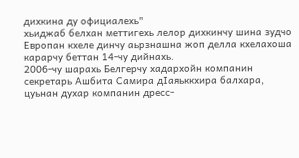дихкина ду официалехь"
хьиджаб белхан меттигехь лелор дихкинчу шина зудчо Европан кхеле динчу аьрзнашна жоп делла кхелахоша карарчу беттан 14-чу дийнахь.
2006-чу шарахь Белгерчу хадархойн компанин секретарь Ашбита Самира дIаяьккхира балхара, цуьнан духар компанин дресс-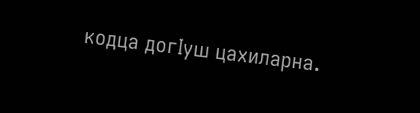кодца догIуш цахиларна.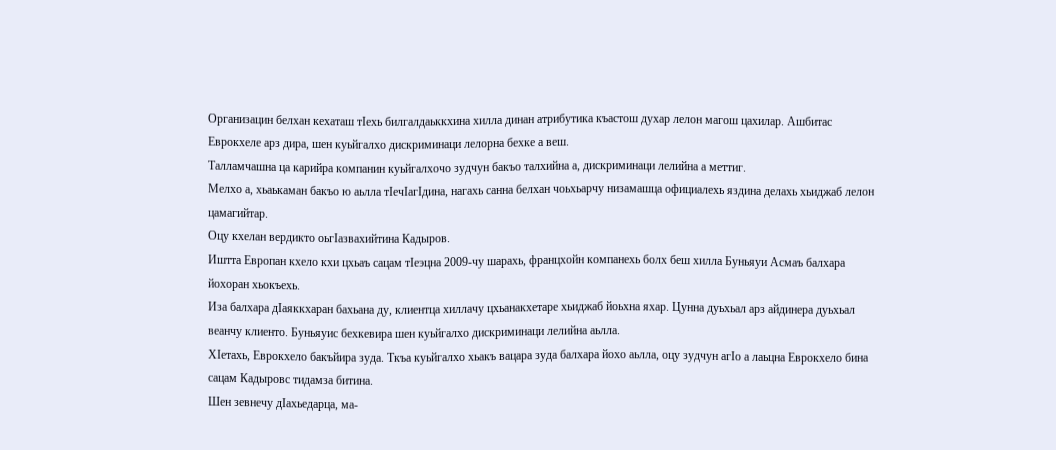Организацин белхан кехаташ тIехь билгалдаьккхина хилла динан атрибутика къастош духар лелон магош цахилар. Ашбитас Еврокхеле арз дира, шен куьйгалхо дискриминаци лелорна бехке а веш.
Талламчашна ца карийра компанин куьйгалхочо зудчун бакъо талхийна а, дискриминаци лелийна а меттиг.
Мелхо а, хьаькаман бакъо ю аьлла тIечIагIдина, нагахь санна белхан чоьхьарчу низамашца официалехь яздина делахь хьиджаб лелон цамагийтар.
Оцу кхелан вердикто оьгIазвахийтина Кадыров.
Иштта Европан кхело кхи цхьаъ сацам тIеэцна 2009-чу шарахь, францхойн компанехь болх беш хилла Буньяуи Асмаъ балхара йохоран хьокъехь.
Иза балхара дIаяккхаран бахьана ду, клиентца хиллачу цхьанакхетаре хьиджаб йоьхна яхар. Цунна дуьхьал арз айдинера дуьхьал веанчу клиенто. Буньяуис бехкевира шен куьйгалхо дискриминаци лелийна аьлла.
ХIетахь, Еврокхело бакъйира зуда. Ткъа куьйгалхо хьакъ вацара зуда балхара йохо аьлла, оцу зудчун агIо а лаьцна Еврокхело бина сацам Кадыровс тидамза битина.
Шен зевнечу дIахьедарца, ма-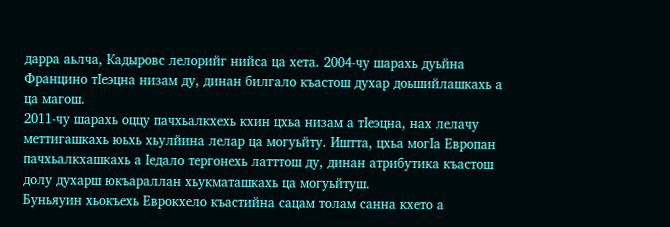дарра аьлча, Кадыровс лелорийг нийса ца хета. 2004-чу шарахь дуьйна Францино тIеэцна низам ду, динан билгало къастош духар доьшийлашкахь а ца магош.
2011-чу шарахь оццу пачхьалкхехь кхин цхьа низам а тIеэцна, нах лелачу меттигашкахь юьхь хьулйина лелар ца могуьйту. Иштта, цхьа могIа Европан пачхьалкхашкахь а Iедало тергонехь латттош ду, динан атрибутика къастош долу духарш юкъараллан хьукматашкахь ца могуьйтуш.
Буньяуин хьокъехь Еврокхело къастийна сацам толам санна кхето а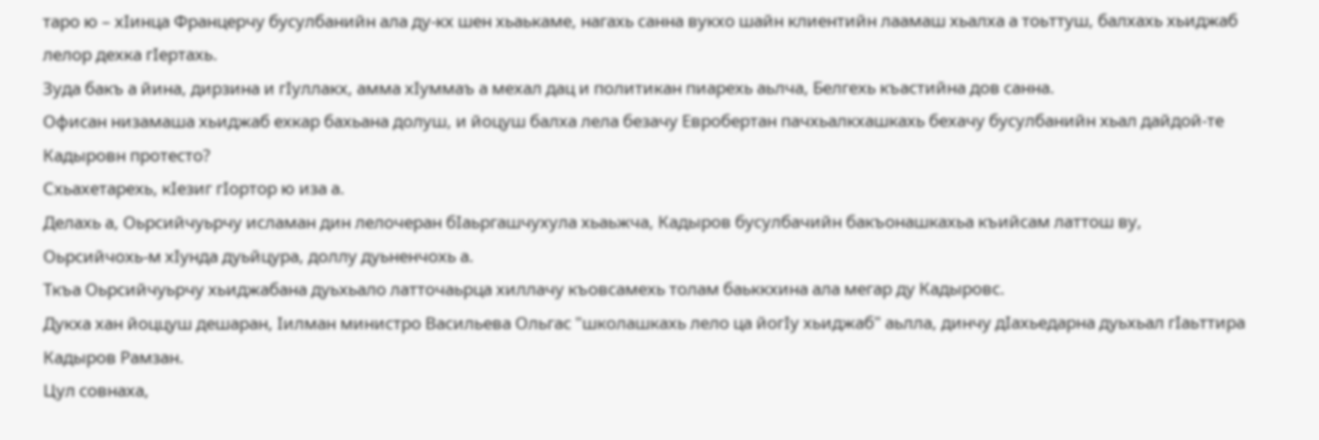таро ю – хIинца Францерчу бусулбанийн ала ду-кх шен хьаькаме, нагахь санна вукхо шайн клиентийн лаамаш хьалха а тоьттуш, балхахь хьиджаб лелор дехка гIертахь.
Зуда бакъ а йина, дирзина и гIуллакх, амма хIуммаъ а мехал дац и политикан пиарехь аьлча, Белгехь къастийна дов санна.
Офисан низамаша хьиджаб ехкар бахьана долуш, и йоцуш балха лела безачу Евробертан пачхьалкхашкахь бехачу бусулбанийн хьал дайдой-те Кадыровн протесто?
Схьахетарехь, кIезиг гIортор ю иза а.
Делахь а, Оьрсийчуьрчу исламан дин лелочеран бIаьргашчухула хьаьжча, Кадыров бусулбачийн бакъонашкахьа къийсам латтош ву, Оьрсийчохь-м хIунда дуьйцура, доллу дуьненчохь а.
Ткъа Оьрсийчуьрчу хьиджабана дуьхьало латточаьрца хиллачу къовсамехь толам баьккхина ала мегар ду Кадыровс.
Дукха хан йоццуш дешаран, Iилман министро Васильева Ольгас "школашкахь лело ца йогIу хьиджаб" аьлла, динчу дIахьедарна дуьхьал гIаьттира Кадыров Рамзан.
Цул совнаха,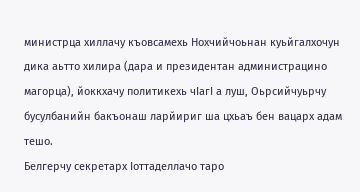министрца хиллачу къовсамехь Нохчийчоьнан куьйгалхочун дика аьтто хилира (дара и президентан администрацино магорца), йоккхачу политикехь чIагI а луш, Оьрсийчуьрчу бусулбанийн бакъонаш ларйириг ша цхьаъ бен вацарх адам тешо.
Белгерчу секретарх Iоттаделлачо таро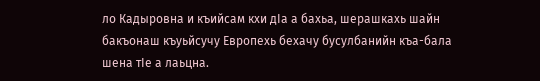ло Кадыровна и къийсам кхи дIа а бахьа, шерашкахь шайн бакъонаш къуьйсучу Европехь бехачу бусулбанийн къа-бала шена тIе а лаьцна.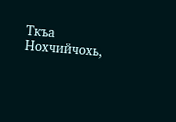Ткъа Нохчийчохь,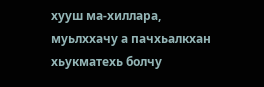хууш ма-хиллара, муьлххачу а пачхьалкхан хьукматехь болчу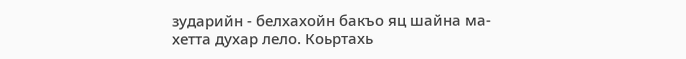зударийн - белхахойн бакъо яц шайна ма-хетта духар лело. Коьртахь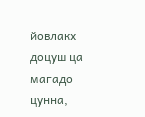йовлакх доцуш ца магадо цунна,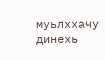муьлххачу динехь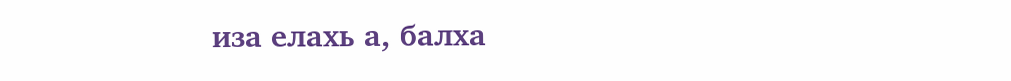иза елахь а, балха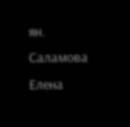ян.
Саламова Елена